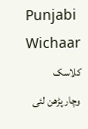Punjabi Wichaar
کلاسک
وچار پڑھن لئی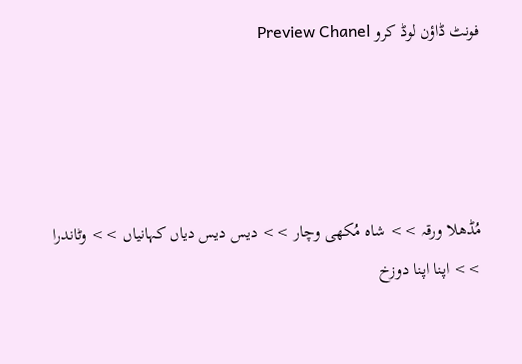فونٹ ڈاؤن لوڈ کرو Preview Chanel




مُڈھلا ورقہ >> شاہ مُکھی وچار >> دیس دیس دیاں کہانیاں >> وٹاندرا >> اپنا اپنا دوزخ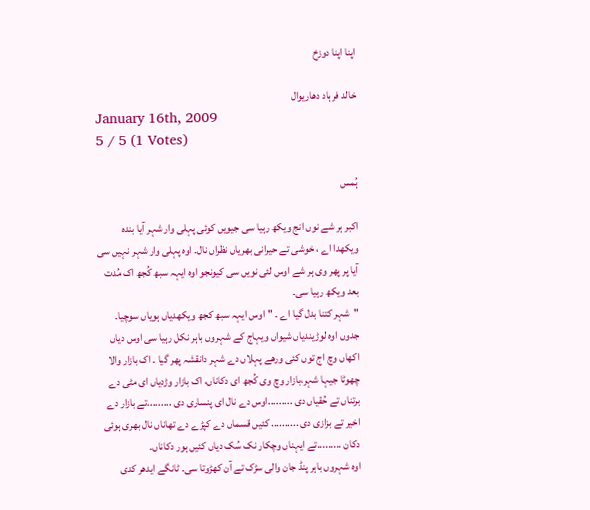اپنا اپنا دوزخ

خالد فرہاد دھاریوال
January 16th, 2009
5 / 5 (1 Votes)

ہُمس

اکبر ہر شے نوں انج ویکھ رہیا سی جیویں کوئی پہلی وار شہر آیا بندہ ویکھدا اے ، خوشی تے حیرانی بھریاں نظراں نال۔ اوہ پہلی وار شہر نہیں سی آیا پر پھر وی ہر شے اوس لئی نویں سی کیونجو اوہ ایہہ سبھ کُجھ اک مُدت بعد ویکھ رہیا سی۔
"شہر کتنا بدل گیا اے ۔ "اوس ایہہ سبھ کجھ ویکھدیاں ہویاں سوچیا۔
جدوں اوہ لوڑیندیاں شیواں ویہاج کے شہروں باہر نکل رہیا سی اوس دیاں اکھاں وچ اج توں کئی ورھے پہلاں دے شہر دانقشہ پھر گیا ۔ اک بازار والا چھوٹا جیہا شہر،بازار وچ وی کُجھ ای دکاناں، اک بازار وڑدیاں ای مٹی دے برتناں تے حُقیاں دی .........اوس دے نال ای پنساری دی .........تے بازار دے اخیر تے بزازی دی .......... کئیں قسماں دے کپڑے دے تھاناں نال بھری ہوئی دکان .........تے ایہناں وچکار نک سُک دیاں کئیں ہور دکاناں۔
اوہ شہروں باہر پنڈ جان والی سڑک تے آن کھڑوتا سی۔ ٹانگے ایدھر کدی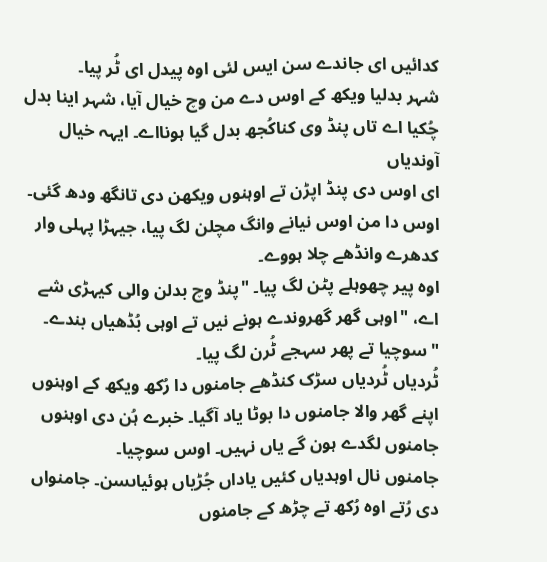کدائیں ای جاندے سن ایس لئی اوہ پیدل ای ٹُر پیا۔
شہر بدلیا ویکھ کے اوس دے من وچ خیال آیا، شہر اینا بدل چُکیا اے تاں پنڈ وی کناکُجھ بدل گیا ہونااے۔ ایہہ خیال آوندیاں
ای اوس دی پنڈ اپڑن تے اوہنوں ویکھن دی تانگھ ودھ گئی۔ اوس دا من اوس نیانے وانگ مچلن لگ پیا، جیہڑا پہلی وار کدھرے وانڈھے چلا ہووے۔
اوہ پیر چھوہلے پٹن لگ پیا۔ "پنڈ وچ بدلن والی کیہڑی شے اے، "اوہی گھر گھروندے ہونے نیں تے اوہی بُڈھیاں بندے۔ "سوچیا تے پھر سہجے ٹُرن لگ پیا۔
ٹُردیاں ٹُردیاں سڑک کنڈھے جامنوں دا رُکھ ویکھ کے اوہنوں اپنے گھر والا جامنوں دا بوٹا یاد آگیا۔ خبرے ہُن دی اوہنوں جامنوں لگدے ہون گے یاں نہیں۔ اوس سوچیا۔
جامنوں نال اوہدیاں کئیں یاداں جُڑیاں ہوئیاںسن۔ جامنواں دی رُتے اوہ رُکھ تے چڑھ کے جامنوں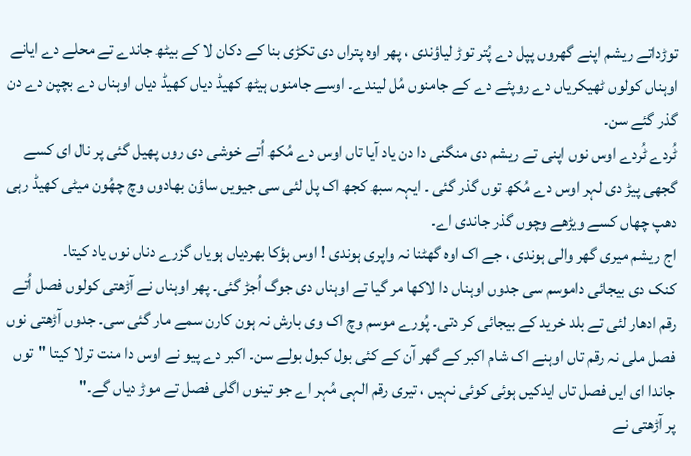توڑداتے ریشم اپنے گھروں پپل دے پُتر توڑ لیاؤندی ، پھر اوہ پتراں دی تکڑی بنا کے دکان لا کے بیٹھ جاندے تے محلے دے ایانے اوہناں کولوں ٹھیکریاں دے روپئے دے کے جامنوں مُل لیندے۔ اوسے جامنوں ہیٹھ کھیڈ دیاں کھیڈ دیاں اوہناں دے بچپن دے دن گذر گئے سن۔
ٹُردے ٹُردے اوس نوں اپنی تے ریشم دی منگنی دا دن یاد آیا تاں اوس دے مُکھ اُتے خوشی دی روں پھیل گئی پر نال ای کسے گجھی پیڑ دی لہر اوس دے مُکھ توں گذر گئی ۔ ایہہ سبھ کجھ اک پل لئی سی جیویں ساؤن بھادوں وچ چھُون میٹی کھیڈ رہی دھپ چھاں کسے ویڑھے وچوں گذر جاندی اے۔
اج ریشم میری گھر والی ہوندی ، جے اک اوہ گھٹنا نہ واپری ہوندی ! اوس ہؤکا بھردیاں ہویاں گزرے دناں نوں یاد کیتا۔
کنک دی بیجائی داموسم سی جدوں اوہناں دا لاکھا مر گیا تے اوہناں دی جوگ اُجڑ گئی۔ پھر اوہناں نے آڑھتی کولوں فصل اُتے رقم ادھار لئی تے بلد خرید کے بیجائی کر دتی۔ پُورے موسم وچ اک وی بارش نہ ہون کارن سمے مار گئی سی۔ جدوں آڑھتی نوں فصل ملی نہ رقم تاں اوہنے اک شام اکبر کے گھر آن کے کئی بول کبول بولے سن۔ اکبر دے پیو نے اوس دا منت ترلا کیتا "توں جاندا ای ایں فصل تاں ایدکیں ہوئی کوئی نہیں ، تیری رقم الہی مُہر اے جو تینوں اگلی فصل تے موڑ دیاں گے۔"
پر آڑھتی نے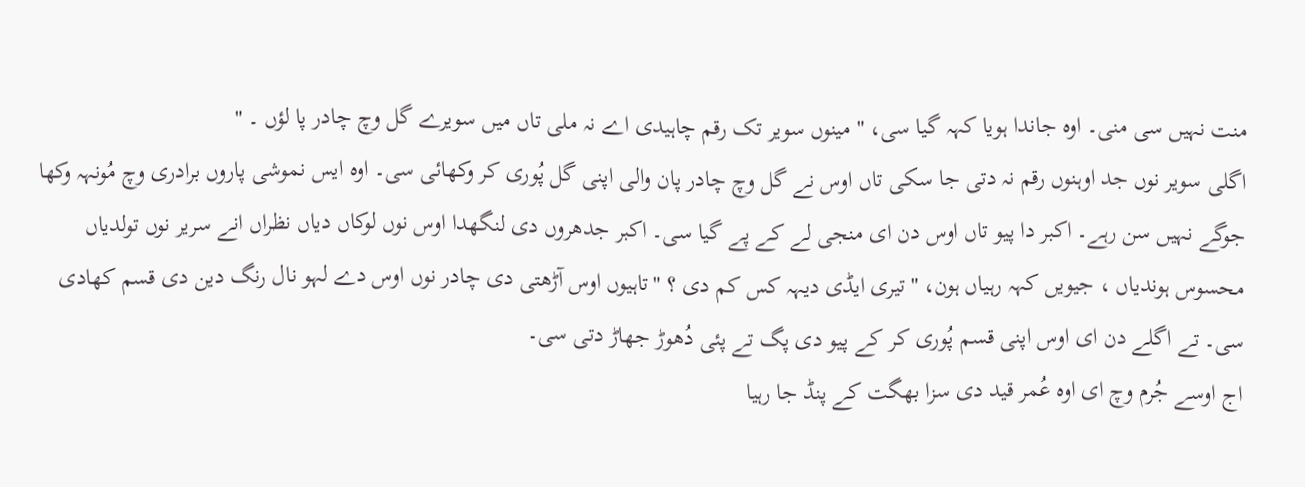منت نہیں سی منی۔ اوہ جاندا ہویا کہہ گیا سی، " مینوں سویر تک رقم چاہیدی اے نہ ملی تاں میں سویرے گل وچ چادر پا لؤں ۔ "
اگلی سویر نوں جد اوہنوں رقم نہ دتی جا سکی تاں اوس نے گل وچ چادر پان والی اپنی گل پُوری کر وکھائی سی۔ اوہ ایس نموشی پاروں برادری وچ مُونہہ وکھا جوگے نہیں سن رہے۔ اکبر دا پیو تاں اوس دن ای منجی لے کے پے گیا سی۔ اکبر جدھروں دی لنگھدا اوس نوں لوکاں دیاں نظراں انے سریر نوں تولدیاں محسوس ہوندیاں ، جیویں کہہ رہیاں ہون، "تیری ایڈی دیہہ کس کم دی ؟ "تاہیوں اوس آڑھتی دی چادر نوں اوس دے لہو نال رنگ دین دی قسم کھادی سی۔ تے اگلے دن ای اوس اپنی قسم پُوری کر کے پیو دی پگ تے پئی دُھوڑ جھاڑ دتی سی۔
اج اوسے جُرم وچ ای اوہ عُمر قید دی سزا بھگت کے پنڈ جا رہیا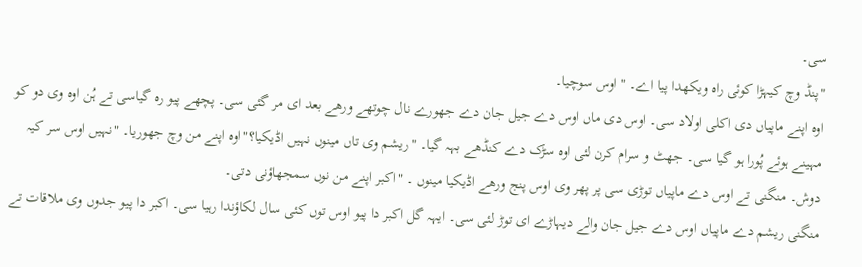سی۔
"پنڈ وچ کیہڑا کوئی راہ ویکھدا پیا اے۔ " اوس سوچیا۔
اوہ اپنے ماپیاں دی اکلی اولاد سی۔ اوس دی ماں اوس دے جیل جان دے جھورے نال چوتھے ورھے بعد ای مر گئی سی۔ پچھے پیو رہ گیاسی تے ہُن اوہ وی دو کو مہینے ہوئے پُورا ہو گیا سی۔ جھٹ و سرام کرن لئی اوہ سڑک دے کنڈھے بہہ گیا۔ "ریشم وی تاں مینوں نہیں اڈیکیا؟"اوہ اپنے من وچ جھوریا۔ "نہیں اوس سر کیہ دوش۔ منگنی تے اوس دے ماپیاں توڑی سی پر پھر وی اوس پنج ورھے اڈیکیا مینوں ۔ "اکبر اپنے من نوں سمجھاؤنی دتی۔
منگنی ریشم دے ماپیاں اوس دے جیل جان والے دیہاڑے ای توڑ لئی سی۔ ایہہ گل اکبر دا پیو اوس توں کئی سال لکاؤندا رہیا سی۔ اکبر دا پیو جدوں وی ملاقات تے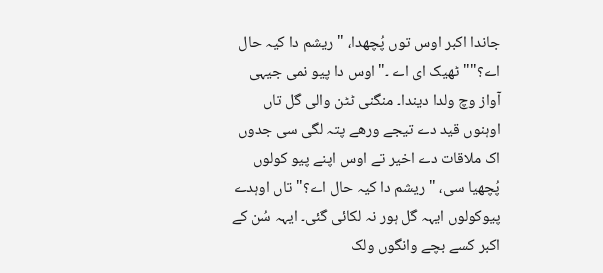جاندا اکبر اوس توں پُچھدا، "ریشم دا کیہ حال اے؟""ٹھیک ای اے ۔"اوس دا پیو نمی جیہی آواز وچ ولدا دیندا۔ منگنی ٹٹن والی گل تاں اوہنوں قید دے تیجے ورھے پتہ لگی سی جدوں اک ملاقات دے اخیر تے اوس اپنے پیو کولوں پُچھیا سی، "ریشم دا کیہ حال اے؟"تاں اوہدے پیوکولوں ایہہ گل ہور نہ لکائی گئی۔ ایہہ سُن کے اکبر کسے بچے وانگوں ولک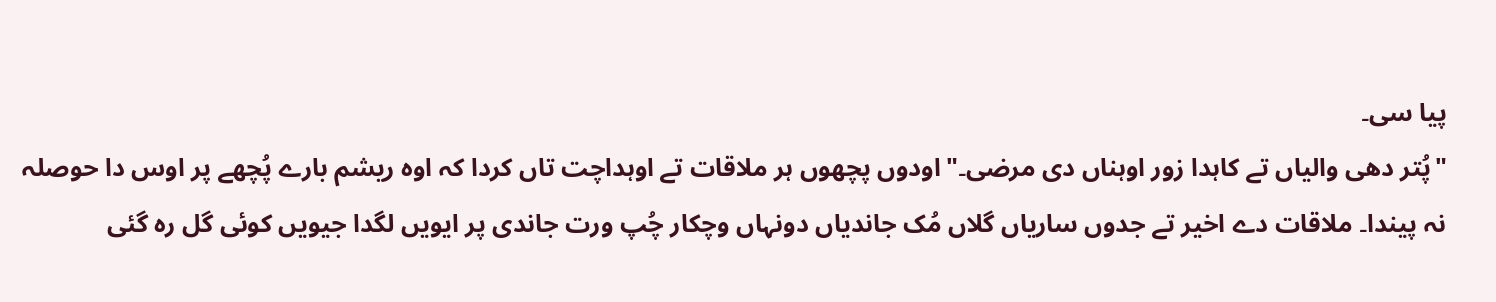پیا سی۔
"پُتر دھی والیاں تے کاہدا زور اوہناں دی مرضی۔"اودوں پچھوں ہر ملاقات تے اوہداچت تاں کردا کہ اوہ ریشم بارے پُچھے پر اوس دا حوصلہ نہ پیندا۔ ملاقات دے اخیر تے جدوں ساریاں گلاں مُک جاندیاں دونہاں وچکار چُپ ورت جاندی پر ایویں لگدا جیویں کوئی گل رہ گئی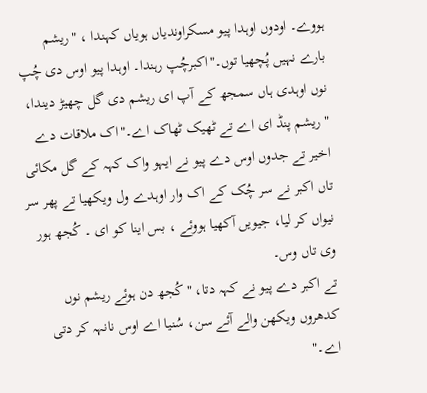ہووے۔ اودوں اوہدا پیو مسکراوندیاں ہویاں کہندا ، "ریشم بارے نہیں پُچھیا توں۔"اکبرچُپ رہندا۔ اوہدا پیو اوس دی چُپ نوں اوہدی ہاں سمجھ کے آپ ای ریشم دی گل چھیڑ دیندا، "ریشم پنڈ ای اے تے ٹھیک ٹھاک اے۔"اک ملاقات دے اخیر تے جدوں اوس دے پیو نے ایہو واک کہہ کے گل مکائی تاں اکبر نے سر چُک کے اک وار اوہدے ول ویکھیا تے پھر سر نیواں کر لیا، جیویں آکھیا ہووئے ، بس اینا کو ای ۔ کُجھ ہور وی تاں وس۔
تے اکبر دے پیو نے کہہ دتا، "کُجھ دن ہوئے ریشم نوں کدھروں ویکھن والے آئے سن، سُنیا اے اوس نانہہ کر دتی اے۔"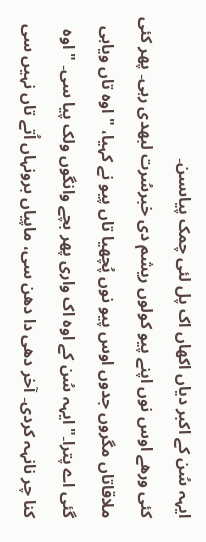ایہہ سُن کے اکبر دیاں اکھاں اک پل لئی چمک پیاںسن۔
کئی ورھے اوس نوں اپنے پیو کولوں ریشم دی خبرسُرت لبھدی رہی۔ پھر کئی ملاقاتاں مگروں جدوں اوس پیو نوں پُچھیا تاں پیو نے کہیا، "اوہ تاں ویاہی گئی اے پترا۔"ایہہ سُن کے اوہ اک واری پھر بچے وانگوں ولک پیا سی۔ "اوہ کنا چر نانہہ کردی۔ آخر دھی دا دھن سی، ماپیاں برونہاں اُتے تاں نہیں سی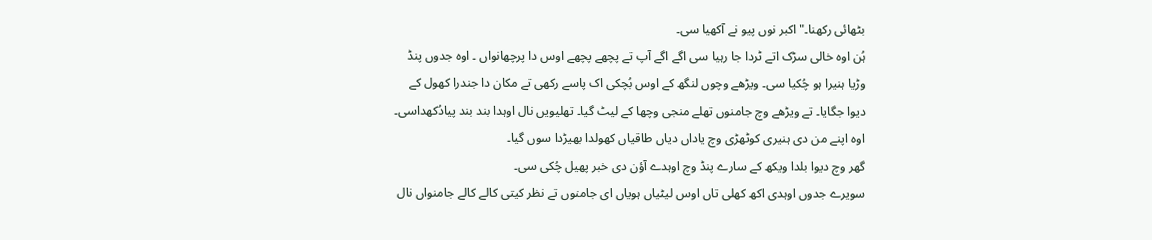بٹھائی رکھنا۔"اکبر نوں پیو نے آکھیا سی۔
ہُن اوہ خالی سڑک اتے ٹردا جا رہیا سی اگے اگے آپ تے پچھے پچھے اوس دا پرچھانواں ۔ اوہ جدوں پنڈ وڑیا ہنیرا ہو چُکیا سی۔ ویڑھے وچوں لنگھ کے اوس بُچکی اک پاسے رکھی تے مکان دا جندرا کھول کے دیوا جگایا۔ تے ویڑھے وچ جامنوں تھلے منجی وچھا کے لیٹ گیا۔ تھلیویں نال اوہدا بند بند پیادُکھداسی۔ اوہ اپنے من دی ہنیری کوٹھڑی وچ یاداں دیاں طاقیاں کھولدا بھیڑدا سوں گیا۔
گھر وچ دیوا بلدا ویکھ کے سارے پنڈ وچ اوہدے آؤن دی خبر پھیل چُکی سی۔
سویرے جدوں اوہدی اکھ کھلی تاں اوس لیٹیاں ہویاں ای جامنوں تے نظر کیتی کالے کالے جامنواں نال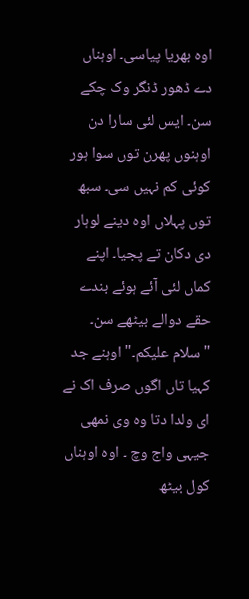اوہ بھریا پیاسی۔ اوہناں دے ڈھور ڈنگر وک چکے سن۔ ایس لئی سارا دن اوہنوں پھرن توں سوا ہور کوئی کم نہیں سی۔ سبھ توں پہلاں اوہ دینے لوہار دی دکان تے پجیا۔ اپنے کماں لئی آئے ہوئے بندے حقے دوالے بیٹھے سن۔ "سلام علیکم۔"اوہنے جد کہیا تاں اگوں صرف اک نے ای ولدا دتا وہ وی نمھی جیہی واج وچ ۔ اوہ اوہناں کول بیٹھ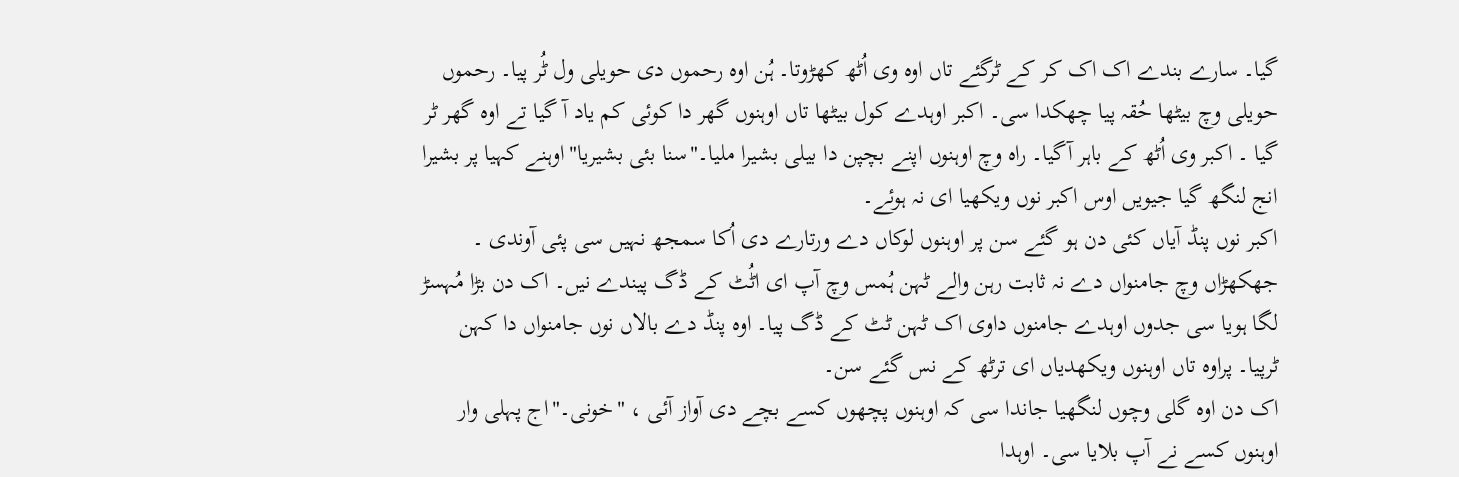گیا۔ سارے بندے اک اک کر کے ٹرگئے تاں اوہ وی اُٹھ کھڑوتا۔ ہُن اوہ رحموں دی حویلی ول ٹُر پیا۔ رحموں حویلی وچ بیٹھا حُقہ پیا چھکدا سی۔ اکبر اوہدے کول بیٹھا تاں اوہنوں گھر دا کوئی کم یاد آ گیا تے اوہ گھر ٹر گیا ۔ اکبر وی اُٹھ کے باہر آگیا۔ راہ وچ اوہنوں اپنے بچپن دا بیلی بشیرا ملیا۔"سنا بئی بشیریا"اوہنے کہیا پر بشیرا انج لنگھ گیا جیویں اوس اکبر نوں ویکھیا ای نہ ہوئے۔
اکبر نوں پنڈ آیاں کئی دن ہو گئے سن پر اوہنوں لوکاں دے ورتارے دی اُکا سمجھ نہیں سی پئی آوندی ۔
جھکھڑاں وچ جامنواں دے نہ ثابت رہن والے ٹہن ہُمس وچ آپ ای اٹُٹ کے ڈگ پیندے نیں۔ اک دن بڑا مُہسڑ لگا ہویا سی جدوں اوہدے جامنوں داوی اک ٹہن ٹٹ کے ڈگ پیا۔ اوہ پنڈ دے بالاں نوں جامنواں دا کہن ٹرپیا۔ پراوہ تاں اوہنوں ویکھدیاں ای ترٹھ کے نس گئے سن۔
اک دن اوہ گلی وچوں لنگھیا جاندا سی کہ اوہنوں پچھوں کسے بچے دی آواز آئی ، "خونی۔"اج پہلی وار اوہنوں کسے نے آپ بلایا سی۔ اوہدا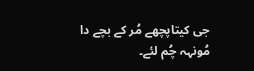جی کیتاپچھے مُر کے بچے دا مُونہہ چُم لئے۔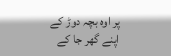پر اوہ بچہ دوڑ کے اپنے گھر جا کے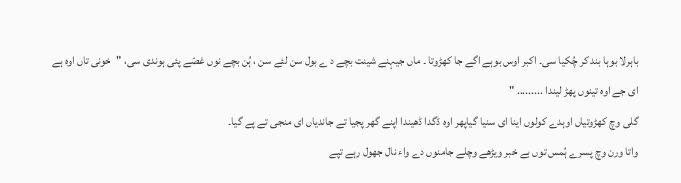باہرلا بوہا بند کر چُکیا سی۔ اکبر اوس بوہے اگے جا کھڑوتا ۔ ماں جیہنے شینت بچے د ے بول سن لئے سن ، ہُن بچے نوں غصّے پئی ہوندی سی، "خونی تاں اوہ ہے ای جے اوہ تینوں پھڑ لیندا ......... "
گلی وچ کھڑوتیاں اوہدے کولوں اینا ای سنیا گیاپھر اوہ ڈگدا ڈھیندا اپنے گھر پجیا تے جاندیاں ای منجی تے پے گیا۔
واتا ورن وچ پسرے ہُمس توں بے خبر ویڑھے وچلے جامنوں دے واء نال جھول رہے تپے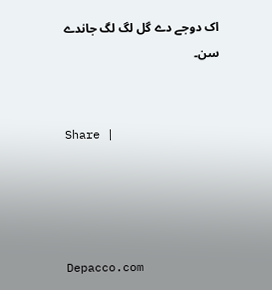اک دوجے دے گل لگ لگ جاندے سن۔


Share |




Depacco.com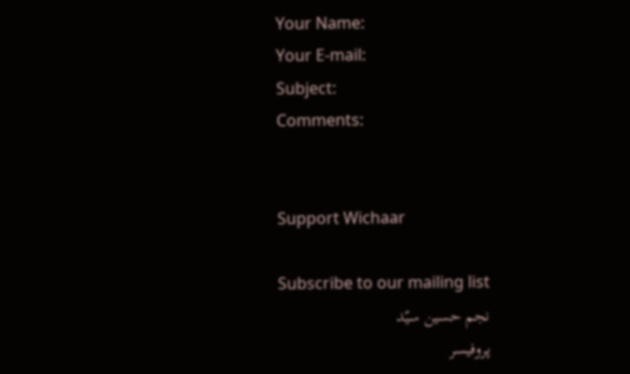Your Name:
Your E-mail:
Subject:
Comments:


Support Wichaar

Subscribe to our mailing list
نجم حسین سیّد
پروفیسر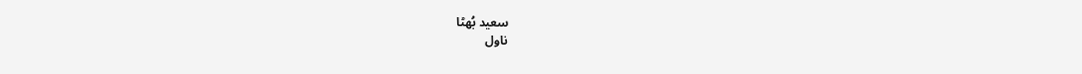سعید بُھٹا
ناول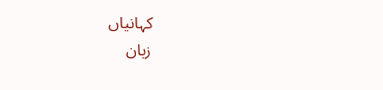کہانیاں
زبان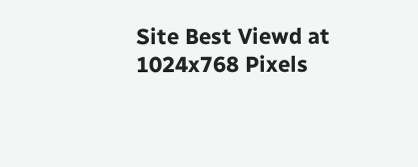Site Best Viewd at 1024x768 Pixels